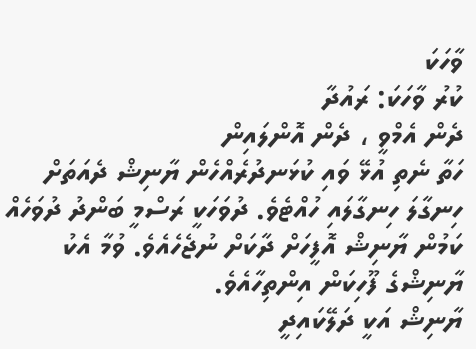ވާހަކަ
ކުރު ވާހަކަ: ރައުދާ
ދެން އެމްވީ ، ދެން އޮންލައިން
ހަތާ ނެތި އުޅޭ ވައި ކުޅަނދުރެއްހެން ޔާނިޝް ދެއަތަށް ހިނގާލަ ހިނގާލައި ހުއްޓެވެ. ދުވަހަކީ ރަސްމީ ބަންދު ދުވަހެއް ކަމުން ޔާނިޝް އޮފީހަށް ދާކަށް ނުޖެހެއެވެ. ވުމާ އެކު ޔާނިޝްގެ ފޫހިކަން އިންތިހާއެވެ.
ޔާނިޝް އަކީ ދަލޭކައިދީ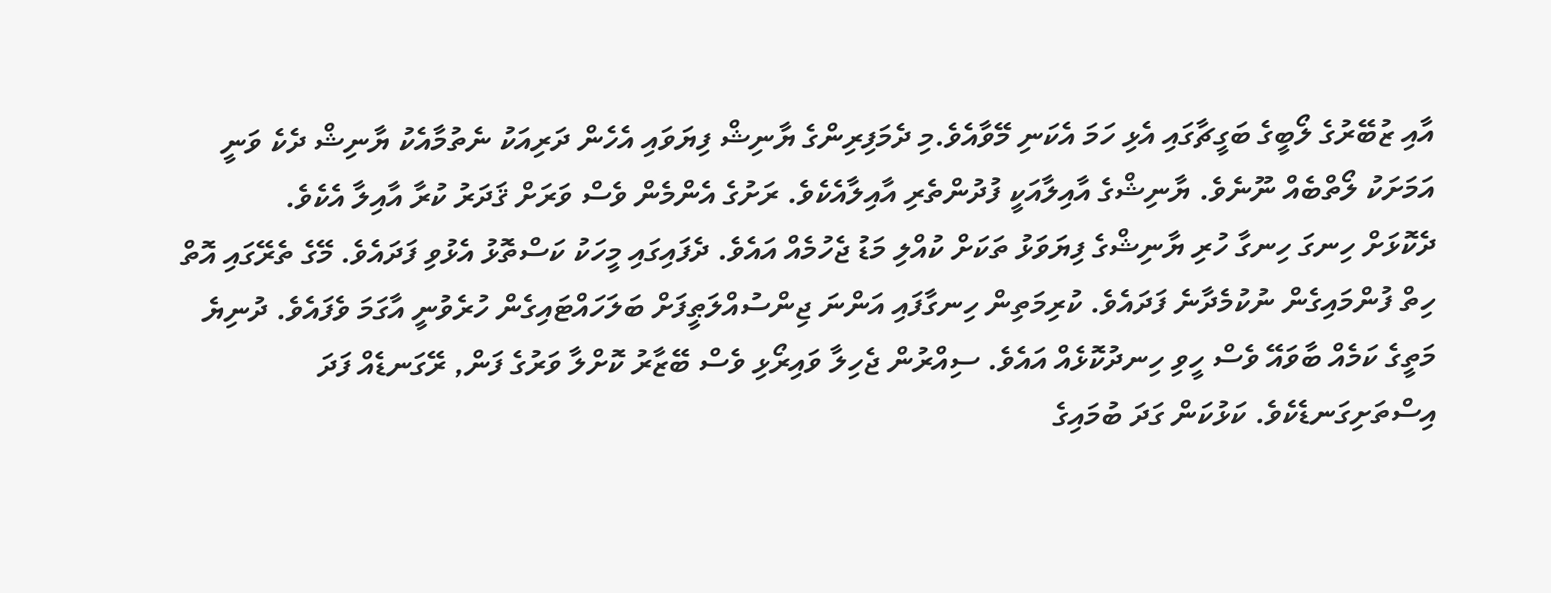އާއި ޒުބޭރުގެ ލޯބީގެ ބަގީޗާގައި އެޅި ހަމަ އެކަނި މޭވާއެވެ.މި ދެމަފިރިންގެ ޔާނިޝް ފިޔަވައި އެހެން ދަރިއަކު ނެތުމާއެކު ޔާނިޝް ދެކެ ވަނީ އަމަށަކު ލޯތްބެއް ނޫނެވެ. ޔާނިޝްގެ އާއިލާއަކީ ފުދުންތެރި އާއިލާއެކެވެ. ރަށުގެ އެންމެން ވެސް ވަރަށް ޤަދަރު ކުރާ އާއިލާ އެކެވެ.
ދެކޮޅަށް ހިނގަ ހިނގާ ހުރި ޔާނިޝްގެ ފިޔަވަޅު ތަކަށް ކުއްލި މަޑު ޖެހުމެއް އައެވެ. ދެފައިގައި މީހަކު ކަސްތޮޅު އެޅުވި ފަދައެވެ. މޭގެ ތެރޭގައި އޮތް ހިތް ފުންމައިގެން ނުކުމެދާނެ ފަދައެވެ. ކުރިމަތިން ހިނގާފައި އަންނަ ޖިންސުއްލަޠީފަށް ބަލަހައްޓައިގެން ހުރެވުނީ އާގަމަ ވެފައެވެ. ދުނިޔެ މަތީގެ ކަމެއް ބާވައޭ ވެސް ހީވި ހިނދުކޮޅެއް އައެވެ. ސިއްރުން ޖެހިލާ ވައިރޯޅި ވެސް ބޭޒާރު ކޮށްލާ ވަރުގެ ފަން, ރޭގަނޑެއް ފަދަ އިސްތަށިގަނޑެކެވެ. ކަޅުކަން ގަދަ ބުމައިގެ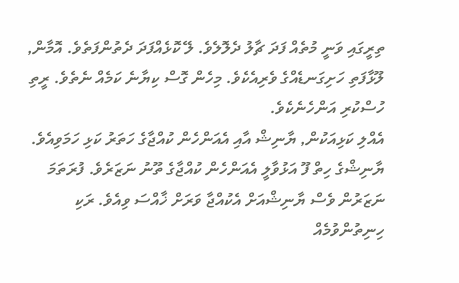ތިރީގައި ވަނީ މުތެއް ފަދަ ޗާލު ދެލޮލެވެ. ލޭ ކޮޅެއްފަދަ ދެތުންފަތެވެ. އޮމާން, ލޫޅާފަތި ހަށިގަނޑެއްގެ ވެރިއެކެވެ. މިހެން ގޮސް ކިޔާނެ ކަމެއް ނެތެވެ. ރީތި ހުސްކުރި އަންހެނެކެވެ.
އެއްލި ކަޅިއަކުން, ޔާނިޝް އާއި އެއަންހެން ކުއްޖާގެ ހަތަރު ކަޅި ހަމަވިއެވެ. ޔާނިޝްގެ ހިތް ފޫ އަޅުވާލީ އެއަންހެން ކުއްޖާގެ ތޫނު ނަޒަރެވެ. ފުރަތަމަ ނަޒަރުން ވެސް ޔާނިޝްއަށް އެކުއްޖާ ވަރަށް ޚާއްސަ ވިއެވެ. ރަކި ހިނިތުންވުމެއް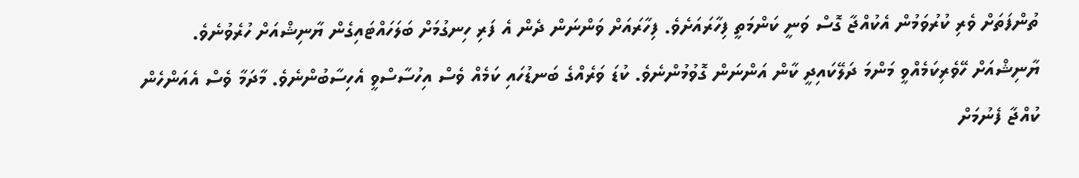ތުންފަތަށް ވެރި ކުރުވަމުން އެކުއްޖާ ގޮސް ވަނީ ކަންމަތީ ފިހާރައަށެވެ. ފިހާރައަށް ވަންނަން ދެން އެ ފަރި ހިނގުމަށް ބަލަހައްޓައިގެން ޔާނިޝްއަށް ހުރެވުނެވެ.
ޔާނިޝްއަށް ހޭވެރިކަމެއްވީ މަންމަ ދަލޭކައިދީ ކާން އަންނަން ގޮވުމުންނެވެ. ކުޑަ ވަރެއްގެ ބަނޑުހައި ކަމެއް ވެސް އިހުސާސްވީ އެހިސާބުންނެވެ. މާދަމާ ވެސް އެއަންހެން ކުއްޖާ ފެނުމަށް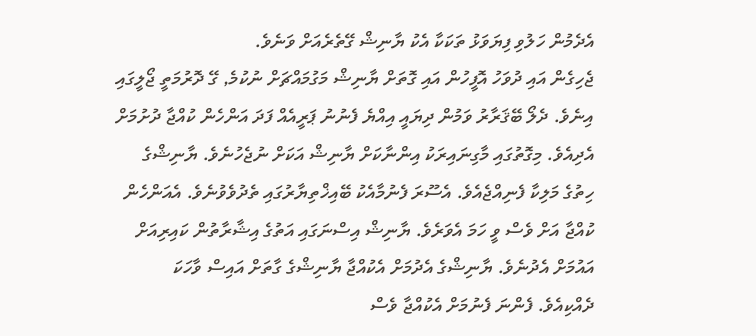އެދެމުން ހަލުވި ފިޔަވަޅު ތަކަކާ އެކު ޔާނިޝް ގޭތެރެއަށް ވަނެވެ.
ޖެހިގެން އައި ދުވަހު އޮފީހުން އައި ގޮތަށް ޔާނިޝް މަގުމައްޗަށް ނުކުމެ, ގޭ ދޮރުމަތީ ޖޯލީގައި އިނެވެ. ދެލޯ ބޭޤަރާރު ވަމުން ދިޔައީ އިއްޔެ ފެނުނު ޕަރީއެއް ފަދަ އަންހެން ކުއްޖާ ދުށުމަށް އެދިއެވެ. މިގޮތުގައި މާގިނައިރަކު އިންނާކަށް ޔާނިޝް އަކަށް ނުޖެހުނެވެ. ޔާނިޝްގެ ހިތުގެ މަލިކާ ފެނިއްޖެއެވެ. އެސޫރަ ފެނުމާއެކު ބޭއިޚްތިޔާރުގައި ތެދުވެވުނެވެ. އެއަންހެން ކުއްޖާ އަށް ވެސް ވީ ހަމަ އެވަރެވެ. ޔާނިޝް އިސްނަގައި އަތުގެ އިޝާރާތުން ކައިރިއަށް އައުމަށް އެދުނެވެ. ޔާނިޝްގެ އެދުމަށް އެކުއްޖާ ޔާނިޝްގެ ގާތަށް އައިސް ވާހަކަ ދެއްކިއެވެ. ފެންނަ ފެނުމަށް އެކުއްޖާ ވެސް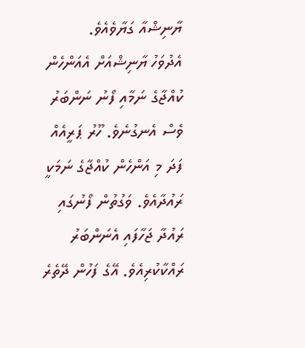ޔާނިޝްއާ ގަޔާވެއެވެ.
އެދުވަހު ޔާނިޝްއަށް އެއަންހެން ކުއްޖާގެ ނަމާއި ފޯނު ނަންބަރު ވެސް އެނގުނެވެ. ހޫރު ޕަރީއެއް ފަދަ މި އަންހެން ކުއްޖާގެ ނަމަކީ ރައުދާއެވެ. ވަގުތުން ފޯނުގައި ރައުދާ ޖަހާފައި އެނަންބަރު ރައްކާކުރިއެވެ. އޭގެ ފަހުން ދޭތެރެ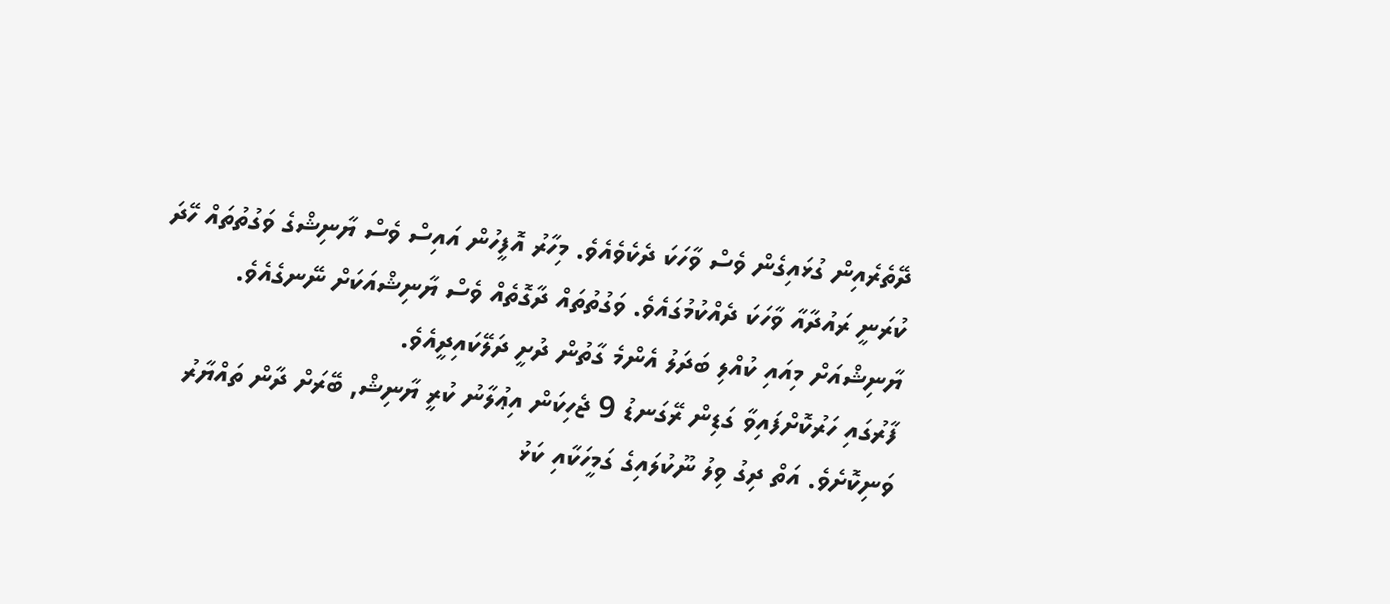ދޭތެރެއިން ގުޅައިގެން ވެސް ވާހަކަ ދެކެވެއެވެ. މިހާރު އޮފީހުން އައިސް ވެސް ޔާނިޝްގެ ވަގުތުތައް ހޭދަ ކުރަނީ ރައުދާއާ ވާހަކަ ދެއްކުމުގައެވެ. ވަގުތުތައް ދާގޮތެއް ވެސް ޔާނިޝްއަކަށް ނޭނގެއެވެ. ޔާނިޝްއަށް މިއައި ކުއްލި ބަދަލު އެންމެ ގާތުން ދުށީ ދަލޭކައިދީއެވެ.
ފާރުގައި ހަރުކޮށްފައިވާ ގަޑިން ރޭގަނޑު 9 ޖެހިކަން އިޢުލާނު ކުރީ ޔާނިޝް, ބޭރަށް ދާން ތައްޔާރު ވަނިކޮށެވެ. އަތް ދިގު ވިލު ނޫކުލައިގެ ގަމީހަކާއި ކަޅު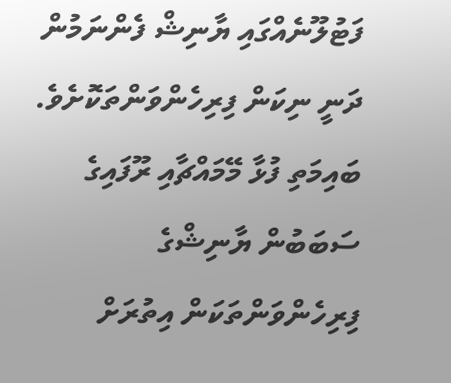ފަޓުލޫނެއްގައި ޔާނިޝް ފެންނަމުން ދަނީ ނިކަން ފިރިހެންވަންތަކޮށެވެ. ބައިމަތި ފުޅާ މޭމައްޗާއި ރޫފައިގެ ސަބަބުން ޔާނިޝްގެ ފިރިހެންވަންތަކަން އިތުރަށް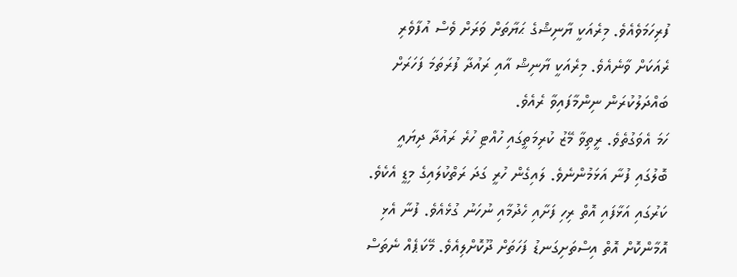ފުރިހަމަވެއެވެ. މިރެއަކީ ޔާނިޝްގެ ޙަޔާތަށް ވަރަށް ވެސް އުފާވެރި ރެއަކަށް ވާނެއެވެ. މިރެއަކީ ޔާނިޝް އާއި ރައުދާ ފުރަތަމަ ފަހަރަށް ބައްދަލުކުރަން ނިންމާފައިވާ ރެއެވެ.
ހަމަ އެވަގުތެވެ. ރީތިވާ މޭޒު ކުރިމަތީގައި ހުއްޓި ހުރެ ރައުދާ ދިޔައީ ބޮލުގައި ފުނާ އަޅަމުންނެވެ. ލައިގެން ހުރީ ގަދަ ރަތްކުލައިގެ މިޑީ އެކެވެ. ކަރުގައި އަޅާފައި އޮތް ރިހި ފަށާއި ހެދުމާއި ނުހަނު ގުޅެއެވެ. ފުނާ އެޅި އޮމާންކޮށް އޮތް އިސްތަށިގަނޑު ފަހަތަށް ދޫކޮށްލިއެވެ. މޭކަޕެއް ނެތަސް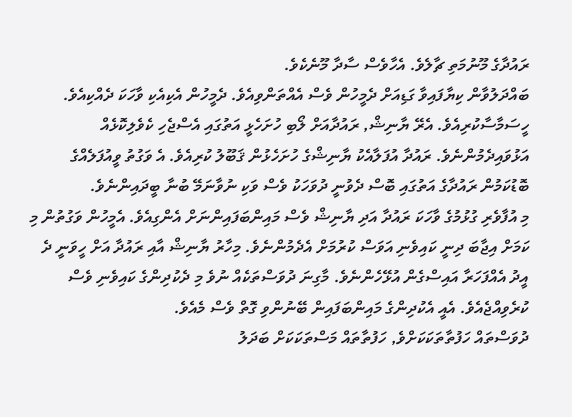ރައުދާގެ މޫނުމަތި ޗާލެވެ. އެހާވެސް ސާދާ މޫނެކެވެ.
ބައްދަލުވާން ކިޔާފައިވާ ގަޑިއަށް ދެމީހުން ވެސް އެއްތަންވިއެވެ. ދެމީހުން އެކިއެކި ވާހަކަ ދެއްކިއެވެ. ހީސަމާސާކުރިއެވެ. އެރޭ ޔާނިޝް, ރައުދާއަށް ލޯބި ހުށަހެޅީ އަތުގައި އެސްޖެހި ކެވެލިކޮޅެއް އަޅުވައިދެމުންނެވެ. ރައުދާ އުފަލާއެކު ޔާނިޝްގެ ހުށަހެޅުން ޤަބޫލު ކުރިއެވެ. އެ ވަގުތު ވީއުފަލެއްގެ ބޮޑުކަމުން ރައުދާގެ އަތުގައި ބޮސް ދެވުނީ ދުވަހަކު ވެސް ވަކި ނުވާނަމޭ ބުނާ ބީދައިންނެވެ.
މި އުފާވެރި ގުޅުމުގެ ވާހަކަ ރައުދާ އަދި ޔާނިޝް ވެސް މައިންބަފައިންނަށް އެންގިއެވެ. އެމީހުން ވަގުތުން މި ކަމަށް އިޖާބަ ދިނީ ކައިވެނި އަވަސް ކުރުމަށް އެދެމުންނެވެ. މިހާރު ޔާނިޝް އާއި ރައުދާ އަށް ހީވަނީ ދެ އީދު އެއްފަހަރާ އައިސްގެން އުޅޭހެންނެވެ. މާގިނަ ދުވަސްތަކެއް ނުވެ މި ދެކުދިންގެ ކައިވެނި ވެސް ކުރެވިއްޖެއެވެ. އެއީ އެކުދިންގެ މައިންބަފައިން ބޭނުންވި ގޮތް ވެސް މެއެވެ.
ދުވަސްތައް ހަފުތާތަކަކަށްވެ, ހަފުތާތައް މަސްތަކަކަށް ބަދަލު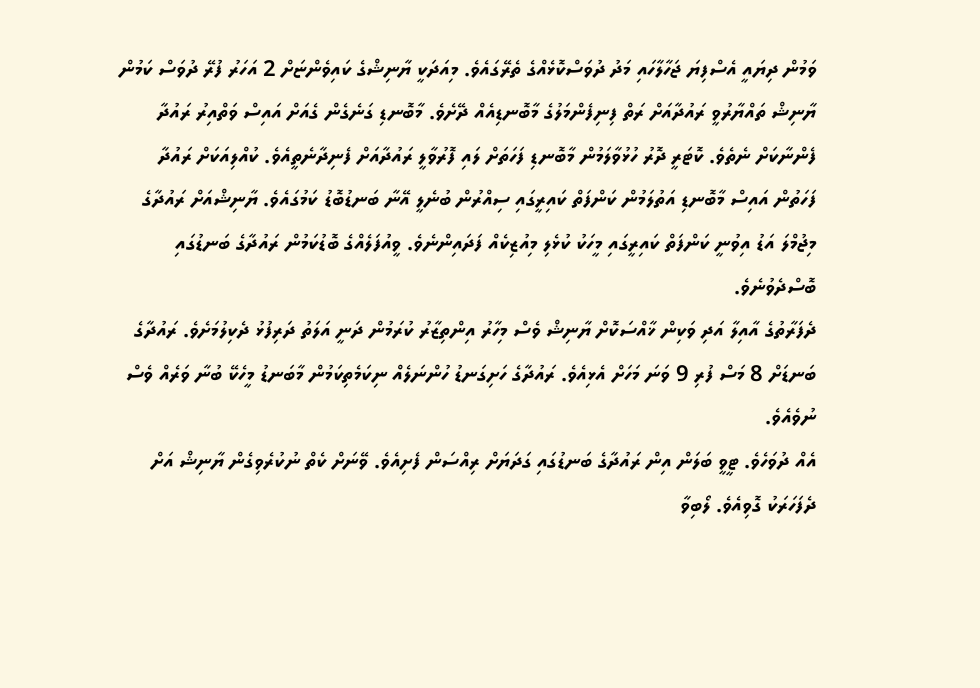ވަމުން ދިޔައީ އެސްފިޔަ ޖަހާލާހައި މަދު ދުވަސްކޮޅެއްގެ ތެރޭގައެވެ. މިއަދަކީ ޔާނިޝްގެ ކައިވެންޏަށް 2 އަހަރު ފުރޭ ދުވަސް ކަމުން ޔާނިޝް ތައްޔާރުވީ ރައުދާއަށް ރަތް ފިނިފެންމަލުގެ މާބޮނޑިއެއް ދޭށެވެ. މާބޮނޑި ގަނެގެން ގެއަށް އައިސް ވަތްއިރު ރައުދާ ފެންނާކަށް ނެތެވެ. ކޮޓަރީ ދޮރު ހުޅުވާލަމުން މާބޮނޑި ފަހަތަށް ލައި ފޮރުވާލީ ރައުދާއަށް ފެނިދާނެތީއެވެ. ކުއްލިއަކަށް ރައުދާ ފަހަތުން އައިސް މާބޮނޑި އަތުލަމުން ކަންފަތް ކައިރީގައި ސިއްރުން ބުނެލީ އޭނާ ބަނޑުބޮޑު ކަމުގައެވެ. ޔާނިޝްއަށް ރައުދާގެ މިޖުމްލަ އަޑު އިވުނީ ކަންފަތް ކައިރީގައި މީހަކު ކުޅެލި މިއުޒިކެއް ފަދައިންނެވެ. ވީއުފަލެއްގެ ބޮޑުކަމުން ރައުދާގެ ބަނޑުގައި ބޮސްދެވުނެވެ.
ދެފަރާތުގެ އާއިލާ އަދި ވަކިން ޚާއްސަކޮށް ޔާނިޝް ވެސް މިހާރު އިންތިޒާރު ކުރަމުން ދަނީ އަލަތު ދަރިފުޅު ދެކިލުމަށެވެ. ރައުދާގެ ބަނޑަށް 8 މަސް ފުރި 9 ވަނަ މަހަށް އެޅިއެވެ. ރައުދާގެ ހަށިގަނޑު ހުންނަލެއް ނިކަމެތިކަމުން މާބަނޑު މީހެކޭ ބުނާ ވަރެއް ވެސް ނުވެއެވެ.
އެއް ދުވަހެވެ. ޓީވީ ބަލަން އިން ރައުދާގެ ބަނޑުގައި ގަދަޔަށް ރިއްސަން ފެށިއެވެ. ވޭނަށް ކެތް ނުކުރެވިގެން ޔާނިޝް އަށް ދެފަހަރަކު ގޮވިއެވެ. ލޯބިވާ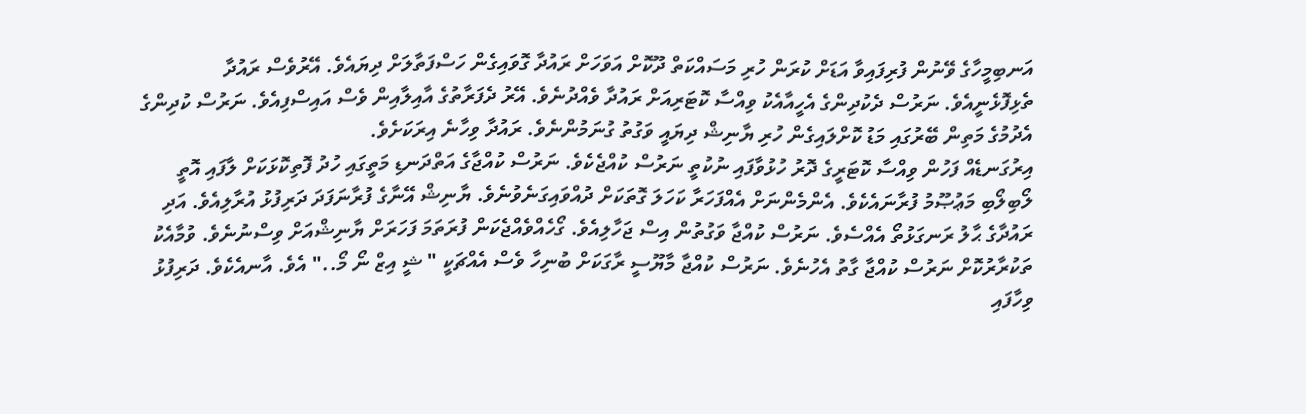އަނބިމީހާގެ ވޭނުން ފުރިފައިވާ އަޑަށް ކުރަން ހުރި މަސައްކަތް ދޫކޮށް އަވަހަށް ރައުދާ ގޮވައިގެން ހަސްފަތާލަށް ދިޔައެވެ. އޭރުވެސް ރައުދާ ތެޅިފޮޅެނީއެވެ. ނަރުސް ދެކުދިންގެ އެހީއާއެކު ވިއްސާ ކޮޓަރިއަށް ރައުދާ ވެއްދުނެވެ. އޭރު ދެފަރާތުގެ އާއިލާއިން ވެސް އައިސްފިއެވެ. ނަރުސް ކުދިންގެ އެދުމުގެ މަތިން ބޭރުގައި މަޑު ކޮށްލައިގެން ހުރި ޔާނިޝް ދިޔައީ ވަގުތު ގުނަމުންނެވެ. ރައުދާ ވިހާނެ އިރަކަށެވެ.
އިރުގަނޑެއް ފަހުން ވިއްސާ ކޮޓަރީގެ ދޮރު ހުޅުވާފައި ނުކުތީ ނަރުސް ކުއްޖެކެވެ. ނަރުސް ކުއްޖާގެ އަތްދަނޑި މަތީގައި ހުދު ފޮތިކޮޅަކަށް ލާފައި އޮތީ ލޯބިލޯބި މަޢުޞޫމު ފުރާނައެކެވެ. އެންމެންނަށް އެއްފަހަރާ ކަހަލަ ގޮތަކަށް ދުއްވައިގަނެވުނެވެ. ޔާނިޝް އޭނާގެ ފުރާނަފަދަ ދަރިފުޅު އުރާލިއެވެ. އަދި ރައުދާގެ ޙާލު ރަނގަޅުތޯ އެއްސެވެ. ނަރުސް ކުއްޖާ ވަގުތުން އިސް ޖަހާލިއެވެ. ގޯހެއްވެއްޖެކަން ފުރަތަމަ ފަހަރަށް ޔާނިޝްއަށް ވިސްނުނެވެ. ވުމާއެކު ތަކުރާރުކޮށް ނަރުސް ކުއްޖާ ގާތު އެހުނެވެ. ނަރުސް ކުއްޖާ މާޔޫސީ ރާގަކަށް ބުނިހާ ވެސް އެއްޗަކީ " ޝީ އިޒް ނޯ މޯ.." އެވެ. އާނއެކެވެ. ދަރިފުޅު ވިހާފައި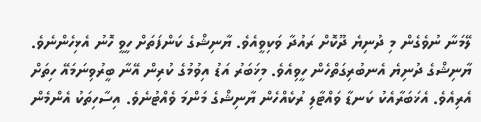ލޭމަނާ ނުވެގެން މި ދުނިޔެ ދޫކޮށް ރައުދާ ވަކިވީއެވެ. ޔާނިޝްގެ ކަންފަތަށް ހީވީ ހޮނު އެޅިހެންނެވެ. ޔާނިޝްގެ ދުނިޔެ އެނބުރިގަތްހެން ހީވިއެވެ. މިޚަބަރު އަޑު އިވުމުގެ ކުރިން އޭނާ ބީރުވިނަމައޭ ހިތަށް އެރިއެވެ. އެޚަބަރާއެކު ކަނޑާ ވައްޓާލި ރުކެއްހެން ޔާނިޝްގެ މަންމަ ވެއްޓުނެވެ. އިސާހިތަކު އެންމެން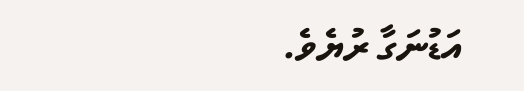އަޑުނަގާ ރުޔެވެ.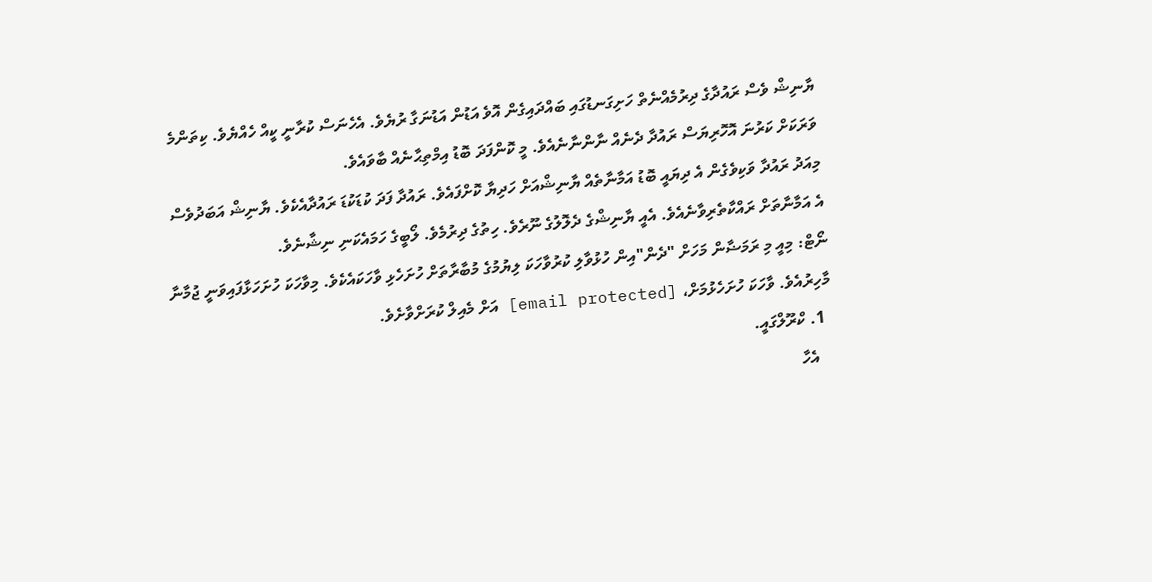ޔާނިޝް ވެސް ރައުދާގެ ދިރުމެއްނެތް ހަށިގަނޑުގައި ބައްދައިގެން އޮވެ އަޑުން އަޑުނަގާ ރުޔެވެ. އެހެނަސް ކުރާނީ ކީއް ހެއްޔެވެ. ކިތަންމެ ވަރަކަށް ކަރުނަ އޮހޮރިޔަސް ރައުދާ ދެނެއް ނާންނާނެއެވެ. މީ ކޮންފަދަ ބޮޑު އިމްތިޙާނެއް ބާވައެވެ.
މިއަދު ރައުދާ ވަކިވެގެން އެ ދިޔައީ ބޮޑު އަމާނާތެއް ޔާނިޝްއަށް ހަދިޔާ ކޮށްފައެވެ. ރައުދާ ފަދަ ކުޑަކުޑަ ރައުދާއެކެވެ. ޔާނިޝް އަބަދުވެސް އެ އަމާނާތަށް ރައްކާތެރިވާނެއެވެ. އެއީ ޔާނިޝްގެ ދެލޮލުގެ ނޫރެވެ. ހިތުގެ ދިރުމެވެ. ލޯބީގެ ހަމައެކަނި ނިޝާނެވެ.
ނޯޓް: މިއީ މި ރަމަޟާން މަހަށް "ދެން"އިން ހުޅުވާލި ކުރުވާހަކަ ލިޔުމުގެ މުބާރާތަށް ހުށަހެޅި ވާހަކައެކެވެ. މިވާހަކަ ހުށަހަޅާފައިވަނީ ޖުމާނާ މާހިރުއެވެ. ވާހަކަ ހުށަހެޅުމަށް، [email protected] އަށް މެއިލް ކުރަށްވާށެވެ.
  1. ކްރޫލްގައީ.
    އެހާ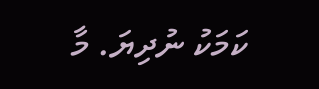ކަމަކު ނުދިޔަ. މާ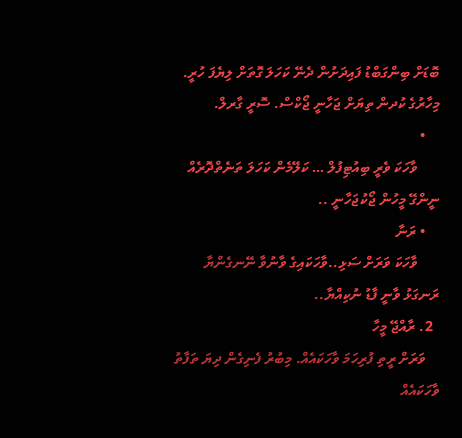ބޮޑަށް ބިންގަބްޑު ފައިދަށުން ދެނޭ ކަހަލަ ގޮތަށް ލިޔެފަ ހުރީ. މިހާރުގެ ކުދން ތިޔަށް ޖަހާނީ ޖޯކްސް. ސޮރީ ގާރލް.
    •
      ވާހަކަ ވެރީ ބިއުޓިފުލް … ކަލޭމެން ކަހަލަ ތަނެތްދޮރެއް ނީންގޭ މީހުން ޖޯކުޖަހާނީ ..
    • ރަނާ
      ވާހަކަ ވަރަށް ސަޅި..ވާހަކައިގެ ވާނުވާ ނޭނގެންޔާ ރަނގަޅު ވާނީ ފާޑު ނުކިއްޔާ..
  2. ރާއްޖޭ މީހާ
    ވަރަށް ރީތި ފުރިހަމަ ވާހަކައެއް. މިބުރު ފެނިގެން ދިޔަ ތަފާތު ވާހަކައެއް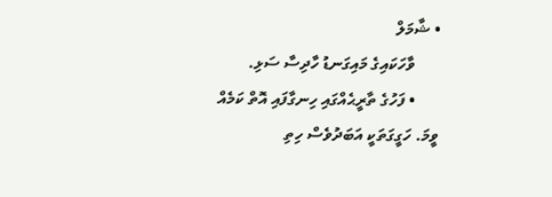• ޝާމަލް
      ވާހަކައިގެ މައިގަނޑު ހާދިސާ ސަޅި.
      • ފަހުގެ ތާރީޙެއްގައި ހިނގާފައި އޮތް ކަމެއް ވީމަ. ހަގީގަތަކީ އަބަދުވެސް ހިތި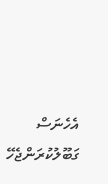އެހެނަސް ގަބޫލުކުރަންޖެހޭ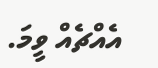އެއްޗެއް ވީމަ.